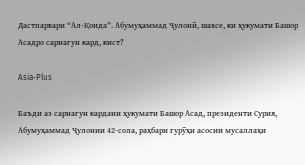Дастпарвари “Ал-Қоида”. Абумуҳаммад Ҷулонӣ, шахсе, ки ҳукумати Башор Асадро сарнагун кард, кист?

Asia-Plus

Баъди аз сарнагун кардани ҳукумати Башор Асад, президенти Сурия, Абумуҳаммад Ҷулонии 42-сола, раҳбари гурӯҳи асосии мусаллаҳи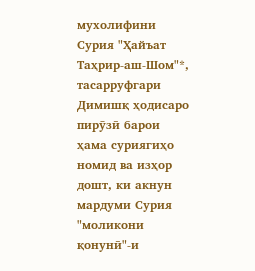мухолифини Сурия "Ҳайъат Таҳрир-аш-Шом"*, тасарруфгари Димишқ ҳодисаро пирӯзӣ барои ҳама суриягиҳо номид ва изҳор дошт, ки акнун мардуми Сурия "моликони қонунӣ"-и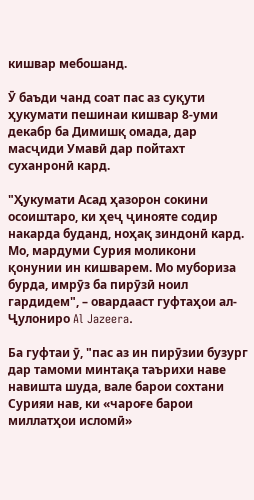кишвар мебошанд.

Ӯ баъди чанд соат пас аз суқути ҳукумати пешинаи кишвар 8-уми декабр ба Димишқ омада, дар масҷиди Умавӣ дар пойтахт суханронӣ кард.

"Ҳукумати Асад ҳазорон сокини осоиштаро, ки ҳеҷ ҷинояте содир накарда буданд, ноҳақ зиндонӣ кард. Мо, мардуми Сурия моликони қонунии ин кишварем. Мо мубориза бурда, имрӯз ба пирӯзӣ ноил гардидем", – овардааст гуфтаҳои ал-Ҷулониро Al Jazeera.

Ба гуфтаи ӯ, "пас аз ин пирӯзии бузург дар тамоми минтақа таърихи наве навишта шуда, вале барои сохтани Сурияи нав, ки «чароғе барои миллатҳои исломӣ»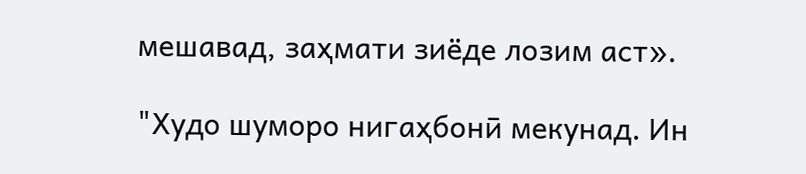мешавад, заҳмати зиёде лозим аст».

"Худо шуморо нигаҳбонӣ мекунад. Ин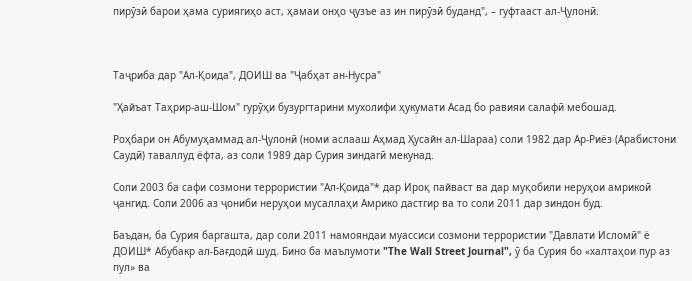пирӯзӣ барои ҳама суриягиҳо аст, ҳамаи онҳо ҷузъе аз ин пирӯзӣ буданд", – гуфтааст ал-Ҷулонӣ.



Таҷриба дар "Ал-Қоида", ДОИШ ва "Ҷабҳат ан-Нусра"

"Ҳайъат Таҳрир-аш-Шом" гурӯҳи бузургтарини мухолифи ҳукумати Асад бо равияи салафӣ мебошад.

Роҳбари он Абумуҳаммад ал-Ҷулонӣ (номи аслааш Аҳмад Ҳусайн ал-Шараа) соли 1982 дар Ар-Риёз (Арабистони Саудӣ) таваллуд ёфта, аз соли 1989 дар Сурия зиндагӣ мекунад.

Соли 2003 ба сафи созмони террористии "Ал-Қоида"* дар Ироқ пайваст ва дар муқобили неруҳои амрикоӣ ҷангид. Соли 2006 аз ҷониби неруҳои мусаллаҳи Амрико дастгир ва то соли 2011 дар зиндон буд.

Баъдан, ба Сурия баргашта, дар соли 2011 намояндаи муассиси созмони террористии "Давлати Исломӣ" ё ДОИШ* Абубакр ал-Бағдодӣ шуд. Бино ба маълумоти "The Wall Street Journal", ӯ ба Сурия бо «халтаҳои пур аз пул» ва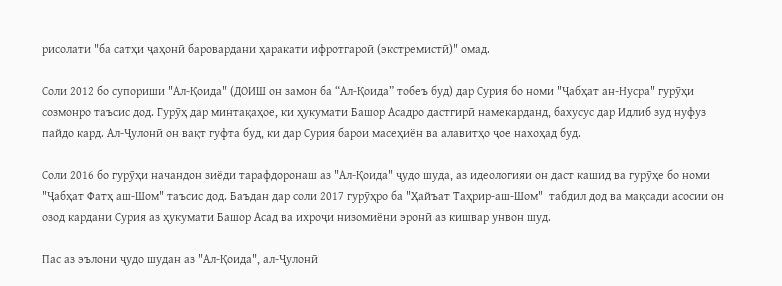рисолати "ба сатҳи ҷаҳонӣ баровардани ҳаракати ифротгароӣ (экстремистӣ)" омад.

Соли 2012 бо супориши "Ал-Қоида" (ДОИШ он замон ба “Ал-Қоида” тобеъ буд) дар Сурия бо номи "Ҷабҳат ан-Нусра" гурӯҳи созмонро таъсис дод. Гурӯҳ дар минтақаҳое, ки ҳукумати Башор Асадро дастгирӣ намекарданд, бахусус дар Идлиб зуд нуфуз пайдо кард. Ал-Ҷулонӣ он вақт гуфта буд, ки дар Сурия барои масеҳиён ва алавитҳо ҷое нахоҳад буд.

Соли 2016 бо гурӯҳи начандон зиёди тарафдоронаш аз "Ал-Қоида" ҷудо шуда, аз идеологияи он даст кашид ва гурӯҳе бо номи "Ҷабҳат Фатҳ аш-Шом" таъсис дод. Баъдан дар соли 2017 гурӯҳро ба "Ҳайъат Таҳрир-аш-Шом"  табдил дод ва мақсади асосии он озод кардани Сурия аз ҳукумати Башор Асад ва ихроҷи низомиёни эронӣ аз кишвар унвон шуд.

Пас аз эълони ҷудо шудан аз "Ал-Қоида", ал-Ҷулонӣ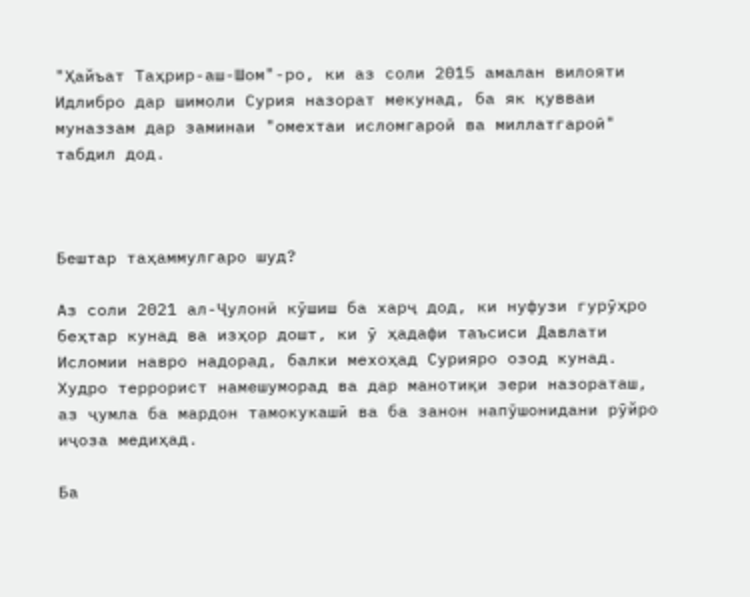"Ҳайъат Таҳрир-аш-Шом"-ро, ки аз соли 2015 амалан вилояти Идлибро дар шимоли Сурия назорат мекунад, ба як қувваи муназзам дар заминаи "омехтаи исломгароӣ ва миллатгароӣ" табдил дод.



Бештар таҳаммулгаро шуд?

Аз соли 2021 ал-Ҷулонӣ кӯшиш ба харҷ дод, ки нуфузи гурӯҳро беҳтар кунад ва изҳор дошт, ки ӯ ҳадафи таъсиси Давлати Исломии навро надорад, балки мехоҳад Сурияро озод кунад. Худро террорист намешуморад ва дар манотиқи зери назораташ, аз ҷумла ба мардон тамокукашӣ ва ба занон напӯшонидани рӯйро иҷоза медиҳад.

Ба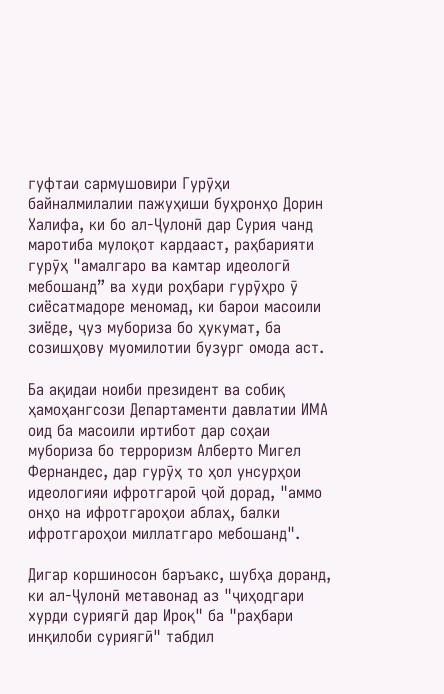гуфтаи сармушовири Гурӯҳи байналмилалии пажуҳиши буҳронҳо Дорин Халифа, ки бо ал-Ҷулонӣ дар Сурия чанд маротиба мулоқот кардааст, раҳбарияти гурӯҳ "амалгаро ва камтар идеологӣ мебошанд” ва худи роҳбари гурӯҳро ӯ сиёсатмадоре меномад, ки барои масоили зиёде, ҷуз мубориза бо ҳукумат, ба созишҳову муомилотии бузург омода аст.

Ба ақидаи ноиби президент ва собиқ ҳамоҳангсози Департаменти давлатии ИМА оид ба масоили иртибот дар соҳаи мубориза бо терроризм Алберто Мигел Фернандес, дар гурӯҳ то ҳол унсурҳои идеологияи ифротгароӣ ҷой дорад, "аммо онҳо на ифротгароҳои аблаҳ, балки ифротгароҳои миллатгаро мебошанд".

Дигар коршиносон баръакс, шубҳа доранд, ки ал-Ҷулонӣ метавонад аз "ҷиҳодгари хурди суриягӣ дар Ироқ" ба "раҳбари инқилоби суриягӣ" табдил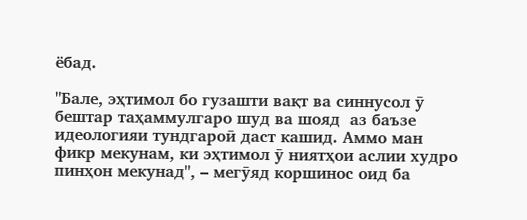ёбад.

"Бале, эҳтимол бо гузашти вақт ва синнусол ӯ бештар таҳаммулгаро шуд ва шояд  аз баъзе идеологияи тундгароӣ даст кашид. Аммо ман фикр мекунам, ки эҳтимол ӯ ниятҳои аслии худро пинҳон мекунад", – мегӯяд коршинос оид ба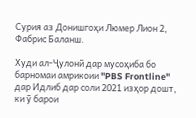Сурия аз Донишгоҳи Люмер Лион 2, Фабрис Баланш.

Худи ал-Ҷулонӣ дар мусоҳиба бо барномаи амрикоии "PBS Frontline" дар Идлиб дар соли 2021 изҳор дошт, ки ӯ барои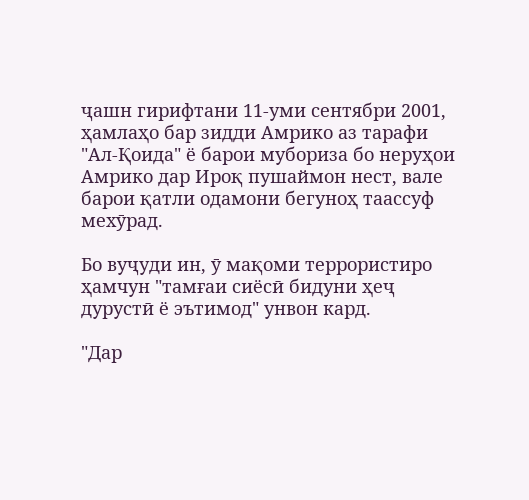ҷашн гирифтани 11-уми сентябри 2001, ҳамлаҳо бар зидди Амрико аз тарафи "Ал-Қоида" ё барои мубориза бо неруҳои Амрико дар Ироқ пушаймон нест, вале барои қатли одамони бегуноҳ таассуф мехӯрад.

Бо вуҷуди ин, ӯ мақоми террористиро ҳамчун "тамғаи сиёсӣ бидуни ҳеҷ дурустӣ ё эътимод" унвон кард.

"Дар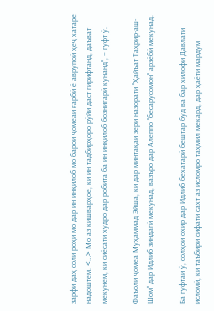зарфи даҳ соли роҳи мо дар ин инқилоб мо барои ҷомеаи ғарбӣ ё аврупоӣ ҳеҷ хатаре надоштем. <…> Мо аз кишварҳое, ки ин тадбирҳоро рӯйи даст гирифтанд, даъват мекунем, ки сиёсати худро дар робита ба ин инқилоб бознигарӣ кунанд", – гуфт ӯ.

Фаъоли ҷомеа Муҳаммад Эйша, ки дар минтақаи зери назорати "Ҳайъат Таҳрир-аш-Шом" дар Идлиб зиндагӣ мекунад, вазъро дар Алеппо "бесарусомон" арзёбӣ мекунад.

Ба гуфтаи ӯ, солҳои охир дар Идлиб бехатарӣ бештар буд ва бар хилофи Давлати исломӣ, ки таъбири сифати сахт аз исломро таҳмил мекард, дар ҳаёти мардум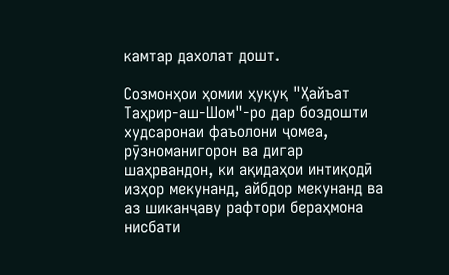камтар дахолат дошт.

Созмонҳои ҳомии ҳуқуқ "Ҳайъат Таҳрир-аш-Шом"-ро дар боздошти худсаронаи фаъолони ҷомеа, рӯзноманигорон ва дигар шаҳрвандон, ки ақидаҳои интиқодӣ изҳор мекунанд, айбдор мекунанд ва аз шиканҷаву рафтори бераҳмона нисбати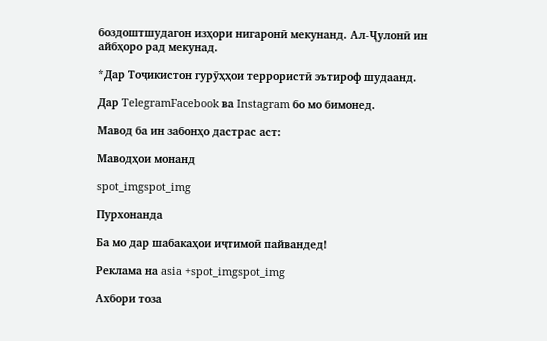боздоштшудагон изҳори нигаронӣ мекунанд. Ал-Ҷулонӣ ин айбҳоро рад мекунад.

*Дар Тоҷикистон гурӯҳҳои террористӣ эътироф шудаанд.

Дар TelegramFacebook ва Instagram бо мо бимонед.

Мавод ба ин забонҳо дастрас аст:

Маводҳои монанд

spot_imgspot_img

Пурхонанда

Ба мо дар шабакаҳои иҷтимоӣ пайвандед!

Реклама на asia +spot_imgspot_img

Ахбори тоза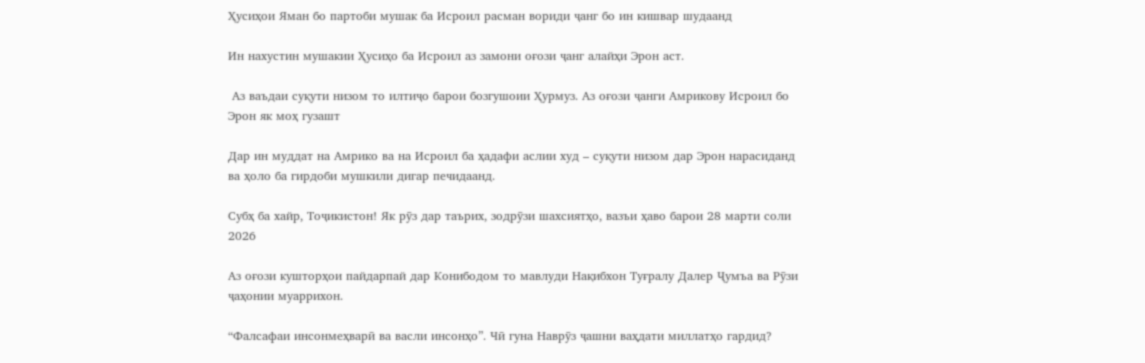Ҳусиҳои Яман бо партоби мушак ба Исроил расман вориди ҷанг бо ин кишвар шудаанд

Ин нахустин мушакии Ҳусиҳо ба Исроил аз замони оғози ҷанг алайҳи Эрон аст.

 Аз ваъдаи суқути низом то илтиҷо барои бозгушоии Ҳурмуз. Аз оғози ҷанги Амрикову Исроил бо Эрон як моҳ гузашт

Дар ин муддат на Амрико ва на Исроил ба ҳадафи аслии худ – суқути низом дар Эрон нарасиданд ва ҳоло ба гирдоби мушкили дигар печидаанд.

Субҳ ба хайр, Тоҷикистон! Як рӯз дар таърих, зодрӯзи шахсиятҳо, вазъи ҳаво барои 28 марти соли 2026

Аз оғози кушторҳои пайдарпай дар Конибодом то мавлуди Нақибхон Туғралу Далер Ҷумъа ва Рӯзи ҷаҳонии муаррихон.

“Фалсафаи инсонмеҳварӣ ва васли инсонҳо”. Чӣ гуна Наврӯз ҷашни ваҳдати миллатҳо гардид?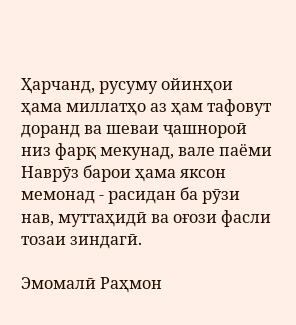Ҳарчанд, русуму ойинҳои ҳама миллатҳо аз ҳам тафовут доранд ва шеваи ҷашнороӣ низ фарқ мекунад, вале паёми Наврӯз барои ҳама яксон мемонад - расидан ба рӯзи нав, муттаҳидӣ ва оғози фасли тозаи зиндагӣ.

Эмомалӣ Раҳмон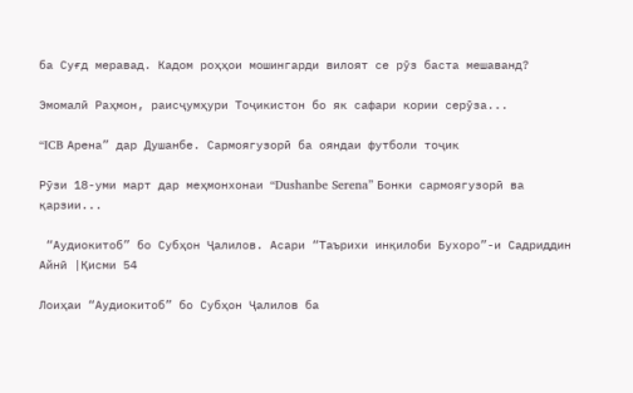ба Суғд меравад. Кадом роҳҳои мошингарди вилоят се рӯз баста мешаванд?

Эмомалӣ Раҳмон, раисҷумҳури Тоҷикистон бо як сафари кории серӯза...

“ICB Арена” дар Душанбе. Сармоягузорӣ ба ояндаи футболи тоҷик

Рӯзи 18-уми март дар меҳмонхонаи “Dushanbe Serena” Бонки сармоягузорӣ ва қарзии...

 “Аудиокитоб” бо Субҳон Ҷалилов. Асари “Таърихи инқилоби Бухоро”-и Садриддин Айнӣ |Қисми 54

Лоиҳаи “Аудиокитоб” бо Субҳон Ҷалилов ба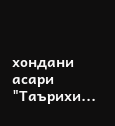хондани асари "Таърихи...